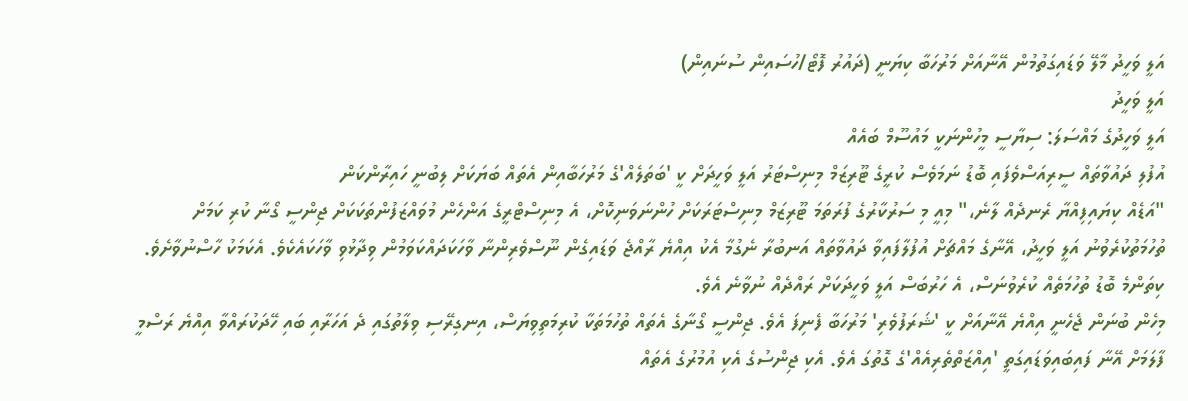އަލީ ވަހީދު މާލޭ ވަޑައިގަތުމުން އޭނާއަށް މަރުހަބާ ކިޔަނީ (ދައުރު ފޮޓޯ/ހުސައިން ސުނައިން)
އަލީ ވަހީދު
އަލީ ވަހީދުގެ މައްސަލަ: ސިޔާސީ މީހުންނަކީ މައުސޫމް ބައެއް
އުފުލި ދައުވާތައް ސީރިއަސްވެފައި ބޮޑު ނަމަވެސް ކުރީގެ ޓޫރިޒަމް މިނިސްޓަރު އަލީ ވަހީދަށް ކީ 'ބަތަލެއް'ގެ މަރުހަބާއިން އެތައް ބަޔަކަށް ލިބުނީ ހައިރާންކަން
"އަޑެއް ކިޔައިފިއްޔާ ރެނދެއް ލާނެ،" މިއީ މި ސަރުކާރުގެ ފުރަތަމަ ޓޫރިޒަމް މިނިސްޓަރަކަށް ހުންނަވަނިކޮށް، އެ މިނިސްޓްރީގެ އަންހެން މުވައްޒަފުންތަކަކަށް ޖިންސީ ގޯނާ ކުރި ކަމަށް ތުހުމަތުކުރެވުނު އަލީ ވަހީދު، އޭނާގެ މައްޗަށް އުފުލާފައިވާ ދައުވާތައް އަނބުރާ ނެގުމާ އެކު އިއްޔެ ރާއްޖެ ވަޑައިގެން ނޫސްވެރިންނާ ވާހަކަދައްކަވަމުން ވިދާޅުވި ވާހަކައެކެވެ. އެކަމަކު ހާސްނުވާށެވެ. ކިތަންމެ ބޮޑު ތުހުމަތެއް ކުރެވުނަސް، އެ ހަރުބަސް އަލީ ވަހީދަކަށް ރައްދެއް ނުވާނެ އެވެ.
މިހެން ބުނަން ޖެހެނީ އިއްޔެ އޭނާއަށް ކީ 'ޝަރަފުވެރި' މަރުހަބާ ފެނިފަ އެވެ. ޖިންސީ ގޯނާގެ އެތައް ތުހުމަތަކާ ކުރިމަތިވިޔަސް، އިނގިރޭސި ވިލާތުގައި ދެ އަހަރާއި ބައި ހޭދަކުރައްވާ އިއްޔެ ރަސްމީ ފާލަމަށް އޭނާ ފައިބައިވަޑައިގަތީ 'އިއްޒަތްތެރިއެއް'ގެ ގޮތުގަ އެވެ. އެކި ޖިންސުގެ އެކި އުމުރުގެ އެތައް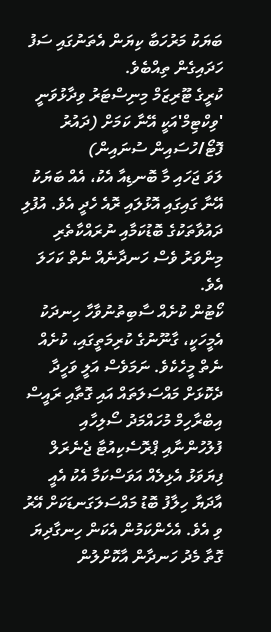ބަޔަކު މަރުހަބާ ކިޔަން އެތަނުގައި ސަފު ހަދައިގެން ތިއްބެވެ.
ކުރީގެ ޓޫރިޒަމް މިނިސްޓަރު ވިދާޅުވަނީ 'ވިކްޓިމް'އަކީ އޭނާ ކަމަށް (ދައުރު ފޮޓޯ/ހުސައިން ސުނައިން)
ލަވަ ޖަހައި މާ ބޮނޑިއާ އެކު، އެއް ބަޔަކު އޭނާ ގައިގައި އޮޅުލައި ރޮއެ ހެދީ އެވެ. އުފުލި ދައުވާތަކުގެ ބޮޑުކަމާއި ނުރައްކާތެރި މިންވަރު ވެސް ހަނދާނެއް ނެތް ކަހަލަ އެވެ.
ކޯޓުން ކުށެއް ސާބިތުނުވާހާ ހިނދަކު އެމީހަކީ، ގާނޫނުގެ ކުރިމަތީގައި، ކުށެއް ނެތް މީހެކެވެ. ނަމަވެސް އަލީ ވަހީދާ ދެކޮޅަށް މައްސަލަތައް އައި ގޮތާއި ރައީސް އިބްރާހިމް މުހައްމަދު ސޯލިހާއި ފުލުހުންނާއި ޕްރޮސެކިއުޓާ ޖެނެރަލް ފިޔަވަޅު އެޅިލެއް އަވަސްކަމާ އެކު އެއީ އާދަޔާ ހިލާފު ބޮޑު މައްސަލަގަނޑަކަށް އޭރު ވި އެވެ. އެހެންކަމުން އެކަން ހިނގާދިޔަ ގޮތާ މެދު ހަނދާން އާކޮށްލުން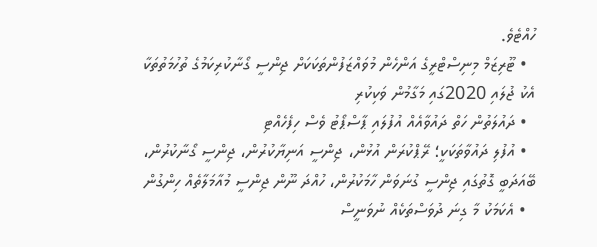ހުއްޓެވެ.
  • ޓޫރިޒަމް މިނިސްޓްރީގެ އަންހެން މުވައްޒަފުންތަކަކަށް ޖިންސީ ގޯނާކުރިކަމުގެ ތުހުމަތުތަކާ އެކު ޖުލައި 2020ގައި މަގާމުން ވަކިކުރި
  • ދައުލަތުން ހަތް ދައުވާއެއް އުފުލައި ޕާސްޕޯޓު ވެސް ހިފެހެއްޓި
  • އުފުލި ދައުވާތަކަކީ؛ ރޭޕްކުރަން އުޅުން، ޖިންސީ އަނިޔާކުރުން، ޖިންސީ ގޯނާކުރުން، ބޭއަދަބީ ގޮތުގައި ޖިންސީ ގުނަވަން ހާމަކުރުން، ހުއްދަ ނޫން ޖިންސީ މުއާމަލާތެއް ހިންގުން
  • އެކަމަކު މާ ގިނަ ދުވަސްތަކެއް ނުވަނީސް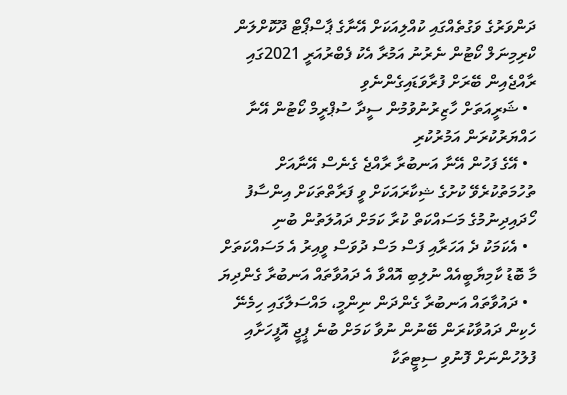ދަންވަރުގެ ވަގުތެއްގައި ކުއްލިއަކަށް އޭނާގެ ޕާސްޕޯޓް ދޫކޮށްލަން ކްރިމިނަލް ކޯޓުން ނެރުނު އަމުރާ އެކު ފެބްރުއަރީ 2021ގައި ރާއްޖެއިން ބޭރަށް ފުރާވަޑައިގެންނެވި
  • ޝަރީއަތަށް ހާޒިރުނުވުމުން ސީދާ ސުޕްރީމް ކޯޓުން އޭނާ ހައްޔަރުކުރަން އަމުރުކުރި
  • އޭގެ ފަހުން އޭނާ އަނބުރާ ރާއްޖެ ގެނެސް އޭނާއަށް ތުހުމަތުކުރެވޭ ކުށުގެ ޝިކާރައަކަށް ވީ ފަރާތްތަކަށް އިންސާފު ހޯދައިދިނުމުގެ މަސައްކަތް ކުރާ ކަމަށް ދައުލަތުން ބުނި
  • އެކަމަކު ދެ އަހަރާއި ފަސް މަސް ދުވަސް ވީއިރު އެ މަސައްކަތަށް މާ ބޮޑު ކާމިޔާބީއެއް ނުލިބި އޮއްވާ އެ ދައުވާތައް އަނބުރާ ގެންދިޔަ
  • ދައުވާތައް އަނބުރާ ގެންދަން ނިންމީ، މައްސަލާގައި ހިމެނޭ ހެކިން ދައުވާކުރަން ބޭނުން ނުވާ ކަމަށް ބުނެ ޕީޖީ އޮފީހަށާއި ފުލުހުންނަށް ފޮނުވި ސިޓީތަކާ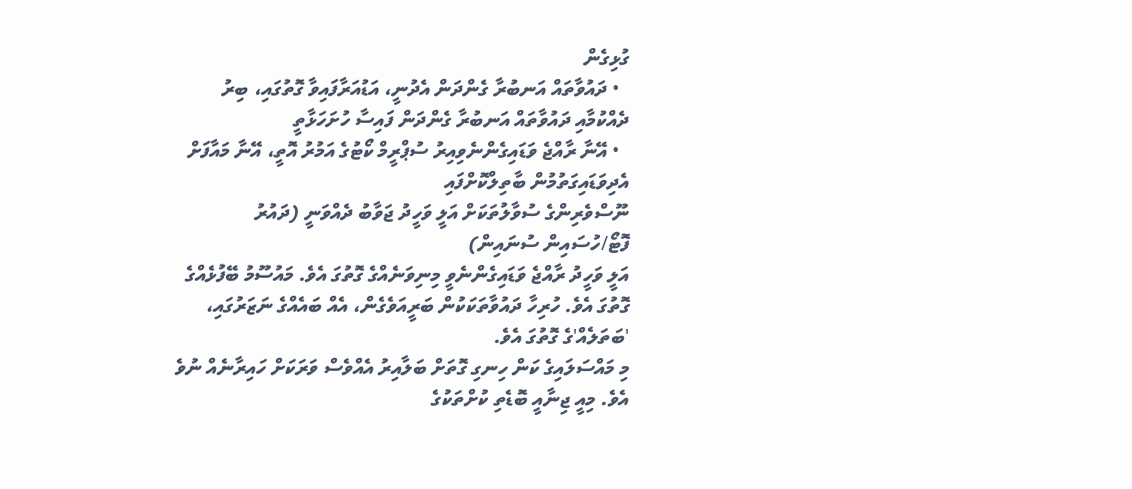ގުޅިގެން
  • ދައުވާތައް އަނބުރާ ގެންދަން އެދުނީ، އަޑުއަރާފައިވާ ގޮތުގައި، ބިރު ދެއްކުމާއި ދައުވާތައް އަނބުރާ ގެންދަން ފައިސާ ހުށަހަޅާތީ
  • އޭނާ ރާއްޖެ ވަޑައިގެންނެވިއިރު ސުޕްރީމް ކޯޓުގެ އަމުރު އޮތީ، އޭނާ މައާފަށް އެދިވަޑައިގަތުމުން ބާތިލްކޮށްފައި
ނޫސްވެރިންގެ ސުވާލުތަކަށް އަލީ ވަހީދު ޖަވާބު ދެއްވަނީ (ދައުރު ފޮޓޯ/ހުސައިން ސުނައިން)
އަލީ ވަހީދު ރާއްޖެ ވަޑައިގެންނެވީ މިނިވަނެއްގެ ގޮތުގަ އެވެ. މައުސޫމު ބޭފުޅެއްގެ ގޮތުގަ އެވެ. ހުރިހާ ދައުވާތަކަކުން ބަރީއަވެގެން، އެއް ބައެއްގެ ނަޒަރުގައި، 'ބަތަލެއް'ގެ ގޮތުގަ އެވެ.
މި މައްސަލައިގެ ކަން ހިނގި ގޮތަށް ބަލާއިރު އެއްވެސް ވަރަކަށް ހައިރާނެއް ނުވެ އެވެ. މިއީ ޖިނާއީ ބޮޑެތި ކުށްތަކުގެ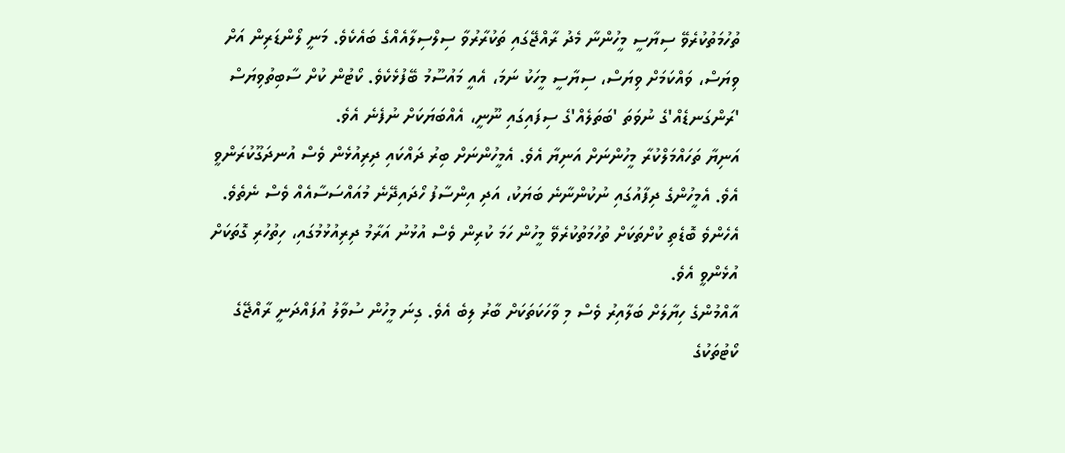ތުހުމަތުކުރެވޭ ސިޔާސީ މީހުންނާ މެދު ރާއްޖޭގައި ތަކުރާރުވާ ސިލްސިލާއެއްގެ ބައެކެވެ. މަނީ ލޯންޑަރިން އަށް ވިޔަސް، ވައްކަމަށް ވިޔަސް، ސިޔާސީ މީހަކު ނަމަ، އެއީ މައުސޫމު ބޭފުޅެކެވެ. ކޯޓުން ކުށް ސާބިތުވިޔަސް 'ރަންގަނޑެއް'ގެ ނުވަތަ 'ބަތަލެއް'ގެ ސިފައިގައި ނޫނީ، އެއްބަޔަކަށް ނުފެނެ އެވެ.
އަނިޔާ ތަހައްމަލްކުރާ މީހުންނަށް އަނިޔާ އެވެ. އެމީހުންނަށް ބިރު ދައްކައި ދިރިއުޅެން ވެސް އުނދަގޫކުރަންވީ އެވެ. އެމީހުންގެ ދިފާއުގައި ނުކުންނާނެ ބަޔަކު، އަދި އިންސާފު ހޯދައިދޭނެ މުއައްސަސާއެއް ވެސް ނެތެވެ. އެހެންވެ ބޮޑެތި ކުށްތަކަށް ތުހުމަތުކުރެވޭ މީހުން ހަމަ ކުރިން ވެސް އުޅުނު އަރާމު ދިރިއުޅުމުގައި، ހިތުހުރި ގޮތަކަށް އުޅެންވީ އެވެ.
އާއްމުންގެ ހިޔާލަށް ބަލާއިރު ވެސް މި ވާހަކަތަކަށް ބާރު ލިބެ އެވެ. ގިނަ މީހުން ސުވާލު އުފައްދަނީ ރާއްޖޭގެ ކޯޓުތަކުގެ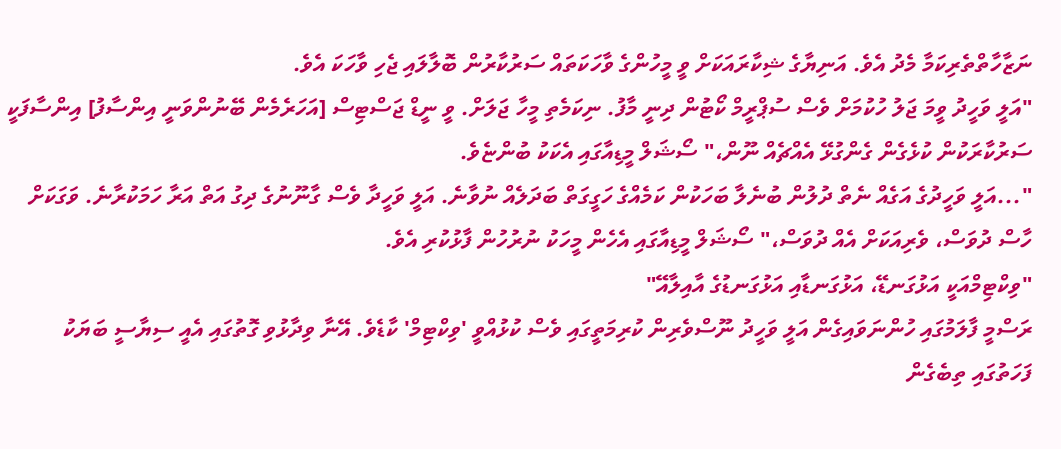ނަޒާހާތްތެރިކަމާ މެދު އެވެ. އަނިޔާގެ ޝިކާރައަކަށް ވީ މީހުންގެ ވާހަކަތައް ސަރުކާރުން ބޮލާލައި ޖެހި ވާހަކަ އެވެ.
"އަލީ ވަހީދު ވީމަ ޖަލު ހުކުމަށް ވެސް ސުޕްރީމް ކޯޓުން ދިނީ މާފު. ނިކަމެތި މީހާ ޖަލަށް. ވީ ނީޑް ޖަސްޓިސް [އަހަރެމެން ބޭނުންވަނީ އިންސާފު] އިންސާފަކީ ސަރުކާރަކުން ކުޅެގެން ގެންގުޅޭ އެއްޗެއް ނޫން،" ސޯޝަލް މީޑިއާގައި އެކަކު ބުންޏެވެ.
"...އަލީ ވަހީދުގެ އަގެއް ނެތް ދުލުން ބުނެލާ ބަހަކުން ކަމެއްގެ ހަގީގަތް ބަދަލެއް ނުވާނެ. އަލީ ވަހީދާ ވެސް ގާނޫނުގެ ދިގު އަތް އަރާ ހަމަކުރާނެ. ވަގަކަށް ހާސް ދުވަސް، ވެރިއަކަށް އެއް ދުވަސް،" ސޯޝަލް މީޑިއާގައި އެހެން މީހަކު ނުރުހުން ފާޅުކުރި އެވެ.
"ވިކްޓިމްއަކީ އަޅުގަނޑޭ، އަޅުގަނޑާއި އަޅުގަނޑުގެ އާއިލާއޭ"
ރަސްމީ ފާލަމުގައި ހުންނަވައިގެން އަލީ ވަހީދު ނޫސްވެރިން ކުރިމަތީގައި ވެސް ކުޅުއްވީ 'ވިކްޓިމް' ކާޑެވެ. އޭނާ ވިދާޅުވި ގޮތުގައި އެއީ ސިޔާސީ ބަޔަކު ފަހަތުގައި ތިބެގެން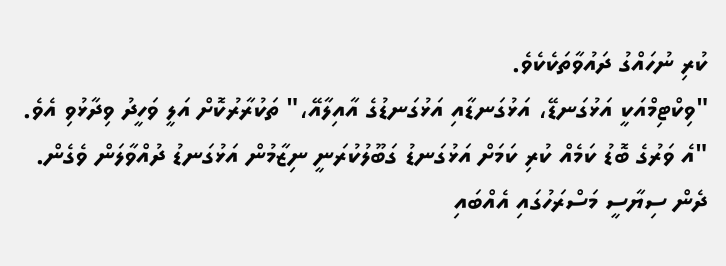ކުރި ނުހައްގު ދައުވާތަކެކެވެ.
"ވިކްޓިމްއަކީ އަޅުގަނޑޭ، އަޅުގަނޑާއި އަޅުގަނޑުގެ އާއިލާއޭ،" ތަކުރާރުކޮށް އަލީ ވަހީދު ވިދާޅުވި އެވެ.
"އެ ވަރުގެ ބޮޑު ކަމެއް ކުރި ކަމަށް އަޅުގަނޑު ގަބޫލުކުރަނީ ނިޒާމުން އަޅުގަނޑު ދުއްވާލަން ވެގެން. ދެން ސިޔާސީ މަސްރަހުގައި އެއްބައި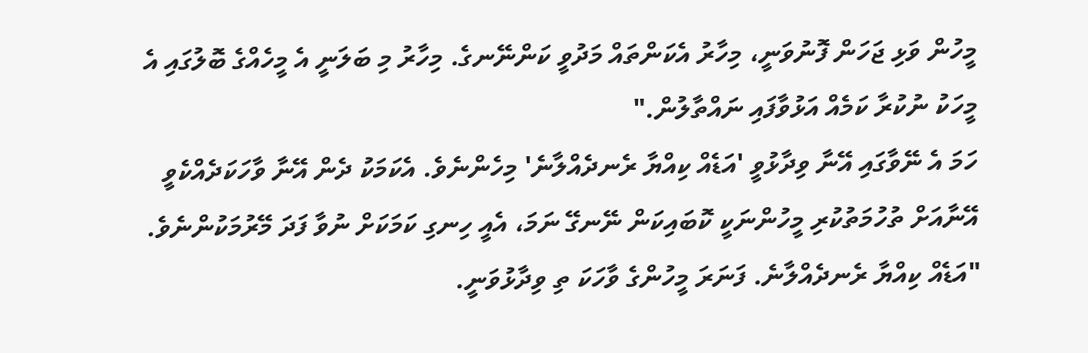މީހުން ވަޅި ޖަހަން ފޮނުވަނީ، މިހާރު އެކަންތައް މަދުވީ ކަންނޭނގެ. މިހާރު މި ބަލަނީ އެ މީހެއްގެ ބޮލުގައި އެ މީހަކު ނުކުރާ ކަމެއް އަޅުވާފައި ނައްތާލުން."
ހަމަ އެ ނޭވާގައި އޭނާ ވިދާޅުވީ 'އަޑެއް ކިއްޔާ ރެނދެއްލާނެ' މިހެންނެވެ. އެކަމަކު ދެން އޭނާ ވާހަކަދެއްކެވީ އޭނާއަށް ތުހުމަތުކުރި މީހުންނަކީ ކޮބައިކަން ނޭނގޭ ނަމަ، އެއީ ހިނގި ކަމަކަށް ނުވާ ފަދަ މޭރުމަކުންނެވެ.
"އަޑެއް ކިއްޔާ ރެނދެއްލާނެ. ފަނަރަ މީހުންގެ ވާހަކަ ތި ވިދާޅުވަނީ.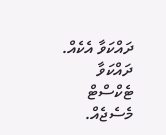ދައްކަވާ އެކެއް. ދައްކަވާ ޓެކްސްޓް މެސެޖެއް.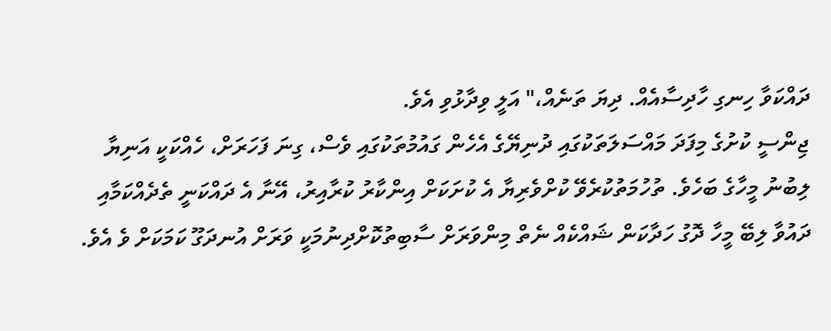ދައްކަވާ ހިނގި ހާދިސާއެއް. ދިޔަ ތަނެއް،" އަލީ ވިދާޅުވި އެވެ.
ޖިންސީ ކުށުގެ މިފަދަ މައްސަލަތަކުގައި ދުނިޔޭގެ އެހެން ގައުމުތަކުގައި ވެސް، ގިނަ ފަހަރަށް، ހެއްކަކީ އަނިޔާ ލިބުނު މީހާގެ ބަހެވެ. ތުހުމަތުކުރެވޭ ކުށްވެރިޔާ އެ ކުށަކަށް އިންކާރު ކުރާއިރު، އޭނާ އެ ދައްކަނީ ތެދެއްކަމާއި ދައުވާ ލިބޭ މީހާ ދޮގު ހަދާކަން ޝައްކެއް ނެތް މިންވަރަށް ސާބިތުކޮށްދިނުމަކީ ވަރަށް އުނދަގޫ ކަމަކަށް ވެ އެވެ.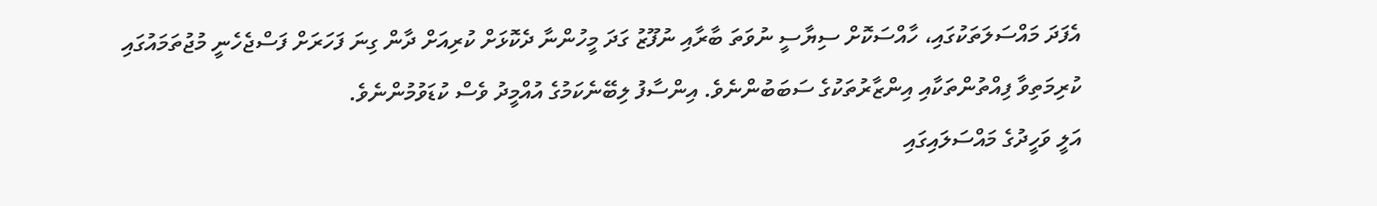އެފަދަ މައްސަލަތަކުގައި، ހާއްސަކޮށް ސިޔާސީ ނުވަތަ ބާރާއި ނުފޫޒު ގަދަ މީހުންނާ ދެކޮޅަށް ކުރިއަށް ދާން ގިނަ ފަހަރަށް ފަސްޖެހެނީ މުޖުތަމައުގައި ކުރިމަތިވާ ފިއްތުންތަކާއި އިންޒާރުތަކުގެ ސަބަބުންނެވެ. އިންސާފު ލިބޭނެކަމުގެ އުއްމީދު ވެސް ކުޑަވުމުންނެވެ.
އަލީ ވަހީދުގެ މައްސަލައިގައި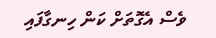ވެސް އެގޮތަށް ކަން ހިނގާފައި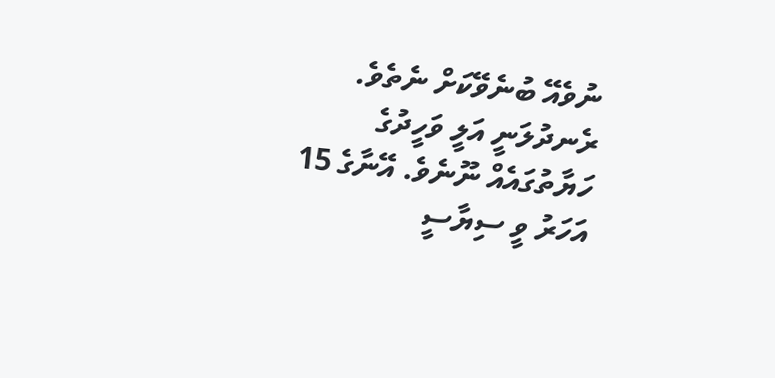ނުވެއޭ ބުނެވޭކަށް ނެތެވެ.
ރެނދުލަނީ އަލީ ވަހީދުގެ ހަޔާތުގައެއް ނޫނެވެ. އޭނާގެ 15 އަހަރު ވީ ސިޔާސީ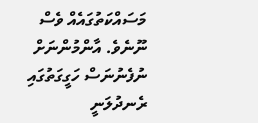މަސައްކަތުގައެއް ވެސް ނޫނެވެ. އާންމުންނަށް ނުފެނުނަސް ހަގީގަތުގައި ރެނދުލަނީ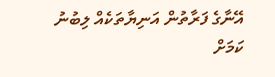އޭނާގެ ފަރާތުން އަނިޔާތަކެއް ލިބުނު ކަމަށް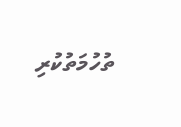ތުހުމަތުކުރި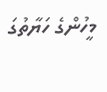މީހުންގެ ހަޔާތުގަ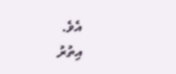އެވެ.
އިތުރު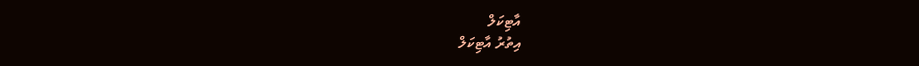އާޓިކަލް
އިތުރު އާޓިކަލް